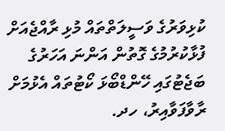ކުޅިވަރުގެ ވަސީލަތްތައް މުޅި ރާއްޖެއަށް ފުޅާކުރުމުގެ ގޮތުން އަންނަ އަހަރުގެ ބަޖެޓުގައި ހޭންޑްބޯޅަ ކޯޓުތައް އެޅުމަށް ރާވާފަވާއިރު، ހދ.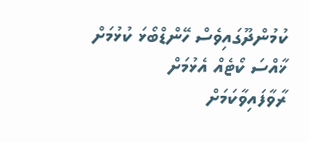ކުމުންދޫގައިވެސް ހޭންޑްބޯޅަ ކުޅުމަށް ޚާއްސަ ކޯޓެއް އެޅުމަށް ރާވާފައިވާކަމަށް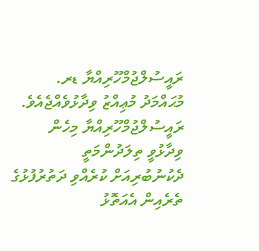ރައީސުލްޖުމްހޫރިއްޔާ ޑރ. މުޙައްމަދު މުޢިއްޒު ވިދާޅުވެއްޖެއެވެ.
ރައީސުލްޖުމްހޫރިއްޔާ މިހެން ވިދާޅުވީ ތިލަދުންމަތީ ދެކުނުބުރިއަށް ކުރެއްވި ދަތުރުފުޅުގެ ތެރެއިން އެއަތޮޅު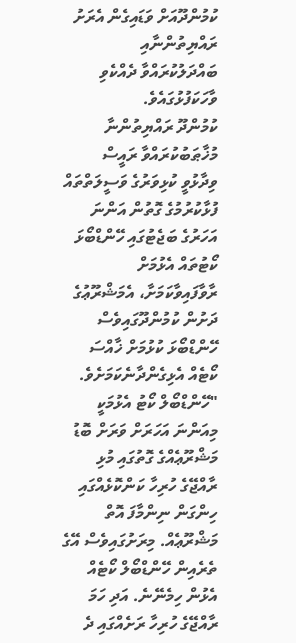ކުމުންދޫއަށް ވަޑައިގެން އެރަށު ރައްޔިތުންނާއި ބައްދަލުކުރައްވާ ދެއްކެވި ވާހަކަފުޅުގައެވެ.
ކުމުންދޫ ރައްޔިތުންނާ މުޚާޠަބުކުރައްވާ ރައީސް ވިދާޅުވީ ކުޅިވަރުގެ ވަސީލަތްތައް ފުޅާކުރުމުގެ ގޮތުން އަންނަ އަހަރުގެ ބަޖެޓުގައި ހޭންޑްބޯޅަ ކޯޓުތައް އެޅުމަށް ރާވާފައިވާކަމަށާ، އެމަޝްރޫޢުގެ ދަށުން ކުމުންދޫގައިވެސް ހޭންޑްބޯޅަ ކުޅުމަށް ޚާއްސަ ކޯޓެއް އެޅިގެންދާނެކަމަށެވެ.
"ހޭންޑްބޯލް ކޯޓު އެޅުމަކީ މިއަންނަ އަހަރަށް ވަރަށް ބޮޑު މަޝްރޫޢެއްގެ ގޮތުގައި މުޅި ރާއްޖޭގެ ހުރިހާ ކަންކޮޅެއްގައި ހިންގަން ނިންމާފަ އޮތް މަޝްރޫޢެއް. މިރަށުގައިވެސް އޭގެ ތެރެއިން ހޭންޑްބޯލް ކޯޓެއް އެޅުން ހިމެނޭނެ. އަދި ހަމަ ރާއްޖޭގެ ހުރިހާ ރަށެއްގައި ދެ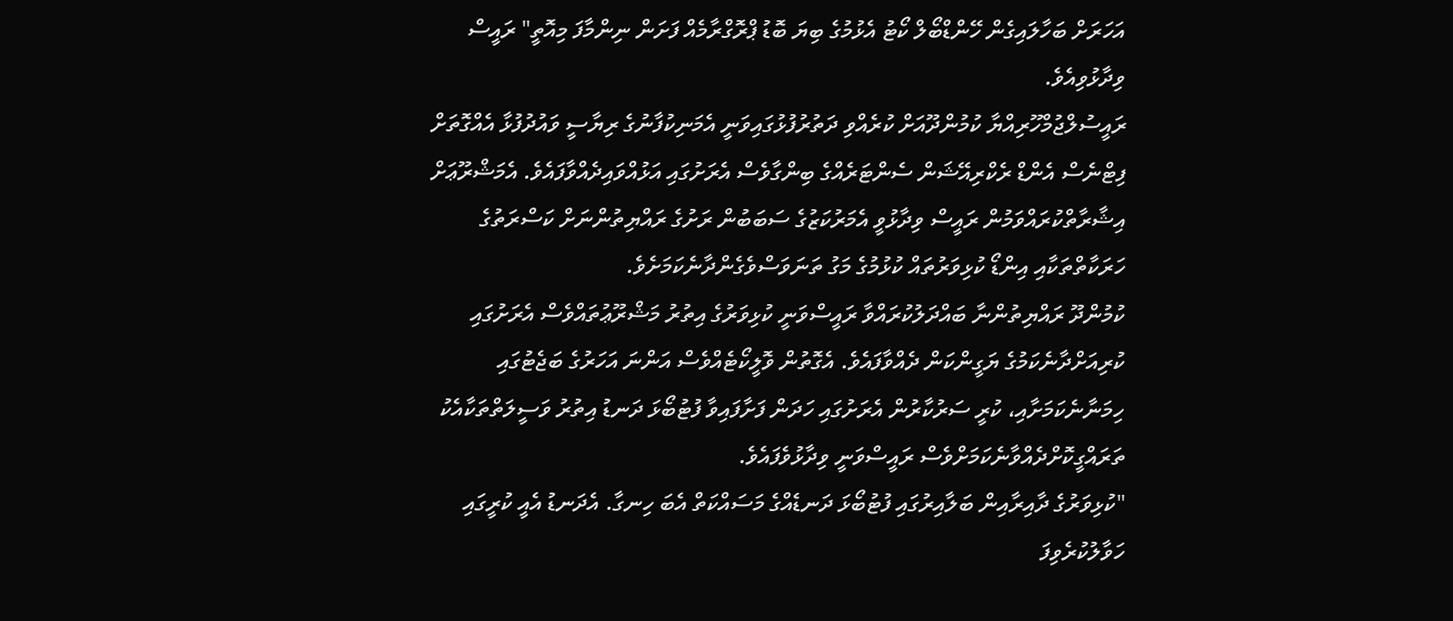އަހަރަށް ބަހާލައިގެން ހޭންޑްބޯލް ކޯޓު އެޅުމުގެ ބިޔަ ބޮޑު ޕްރޮގްރާމެއް ފަށަން ނިންމާފަ މިއޮތީ" ރައީސް ވިދާޅުވިއެވެ.
ރައީސުލްޖުމްހޫރިއްޔާ ކުމުންދޫއަށް ކުރެއްވި ދަތުރުފުޅުގައިވަނީ އެމަނިކުފާނުގެ ރިޔާސީ ވައުދުފުޅާ އެއްގޮތަށް ފިޓްނެސް އެންޑް ރެކްރިއޭޝަން ސެންޓަރެއްގެ ބިންގާވެސް އެރަށުގައި އަޅުއްވައިދެއްވާފައެވެ. އެމަޝްރޫޢަށް އިޝާރާތްކުރައްވަމުން ރައީސް ވިދާޅުވީ އެމަރުކަޒުގެ ސަބަބުން ރަށުގެ ރައްޔިތުންނަށް ކަސްރަތުގެ ހަރަކާތްތަކާއި އިންޑޯ ކުޅިވަރުތައް ކުޅުމުގެ މަގު ތަނަވަސްވެގެންދާނެކަމަށެވެ.
ކުމުންދޫ ރައްޔިތުންނާ ބައްދަލުކުރައްވާ ރައީސްވަނީ ކުޅިވަރުގެ އިތުރު މަޝްރޫޢުތައްވެސް އެރަށުގައި ކުރިއަށްދާނެކަމުގެ ޔަގީންކަން ދެއްވާފައެވެ. އެގޮތުން ވޮލީކޯޓެއްވެސް އަންނަ އަހަރުގެ ބަޖެޓުގައި ހިމަނާނެކަމަށާއި، ކުރީ ސަރުކާރުން އެރަށުގައި ހަދަން ފަށާފައިވާ ފުޓުބޯޅަ ދަނޑު އިތުރު ވަސީލަތްތަކާއެކު ތަރައްގީކޮށްދެއްވާނެކަމަށްވެސް ރައީސްވަނީ ވިދާޅުވެފައެވެ.
"ކުޅިވަރުގެ ދާއިރާއިން ބަލާއިރުގައި ފުޓުބޯޅަ ދަނޑެއްގެ މަސައްކަތް އެބަ ހިނގާ. އެދަނޑު އެއީ ކުރީގައި ހަވާލުކުރެވިފަ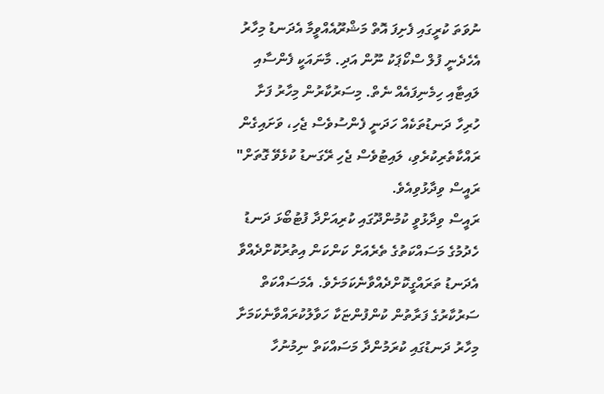ނުވަތަ ކުރީގައި ފެށިފަ އޮތް މަޝްރޫއެއްވީމާ އެދަނޑު މިހާރު އެހެދެނީ ފުލް ސްކޯޕަކު ނޫން އަދި. މާނައަކީ ފެންސާއި ލައިޓާއި ހިމެނިފައެއް ނެތް. މިސަރުކާރުން މިހާރު ފަށާ ހުރިހާ ދަނޑުތަކެއް ހަދަނީ ފެންސުވެސް ޖެހި، ވަށައިގެން ރައްކާތެރިކުރެވި، ލައިޓުވެސް ޖެހި ރޭގަނޑު ކުޅެވޭ ގޮތަށް" ރައީސް ވިދާޅުވިއެވެ.
ރައީސް ވިދާޅުވީ ކުމުންދޫގައި ކުރިއަށްދާ ފުޓުބޯޅަ ދަނޑު ހެދުމުގެ މަސައްކަތުގެ ތެރެއަށް ކަންކަން އިތުރުކޮށްދެއްވާ އެދަނޑު ތަރައްގީކޮށްދެއްވާނެކަމަށެވެ. އެމަސައްކަތް ސަރުކާރުގެ ފަރާތުން ކުންފުންޏަކާ ހަވާލުކުރައްވާނެކަމަށާ މިހާރު ދަނޑުގައި ކުރަމުންދާ މަސައްކަތް ނިމުނުހާ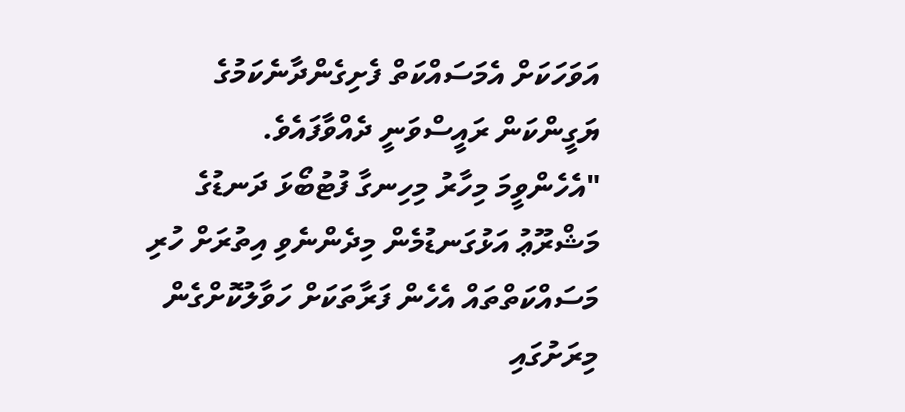އަވަހަކަށް އެމަސައްކަތް ފެށިގެންދާނެކަމުގެ ޔަގީންކަން ރައީސްވަނީ ދެއްވާފައެވެ.
"އެހެންވީމަ މިހާރު މިހިނގާ ފުޓުބޯޅަ ދަނޑުގެ މަޝްރޫޢު އަޅުގަނޑުމެން މިދެންނެވި އިތުރަށް ހުރި މަސައްކަތްތައް އެހެން ފަރާތަކަށް ހަވާލުކޮށްގެން މިރަށުގައި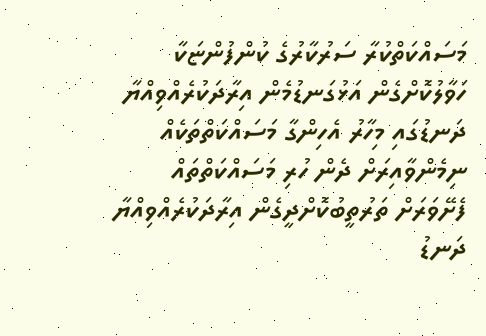މަސައްކަތްކުރާ ސަރުކާރުގެ ކުންފުންޏަކާ ހަވާލުކޮށްގެން އަޅުގަނޑުމެން އިރާދަކުރެއްވިއްޔާ ދަނޑުގައި މިހާރު އެހިންގާ މަސައްކަތްތަކެއް ނިމެންވާއިރަށް ދެން ހުރި މަސައްކަތްތައް ފެށޭވަރަށް ތަރުތީބުކޮށްދީގެން އިރާދަކުރެއްވިއްޔާ ދަނޑު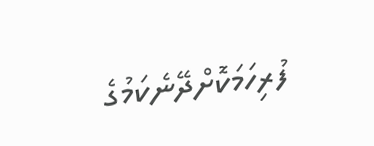ފުރިހަމަކޮށްދޭނެކަމުގެ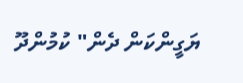ޔަގީންކަން ދެން" ކުމުންދޫ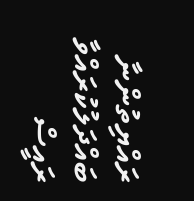ރައްޔިތުންނާ ބައްދަލުކުރައްވާ ރައީސް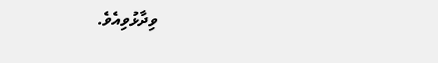ވިދާޅުވިއެވެ.